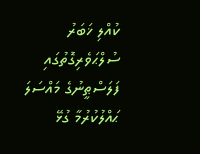ކުއްލި ޚަބަރު
ސުލްޙަވެރިގޮތުގައި ފަލަސްޠީނުގެ މައްސަލަ ޙައްލުކުރުމާ ގުޅޭ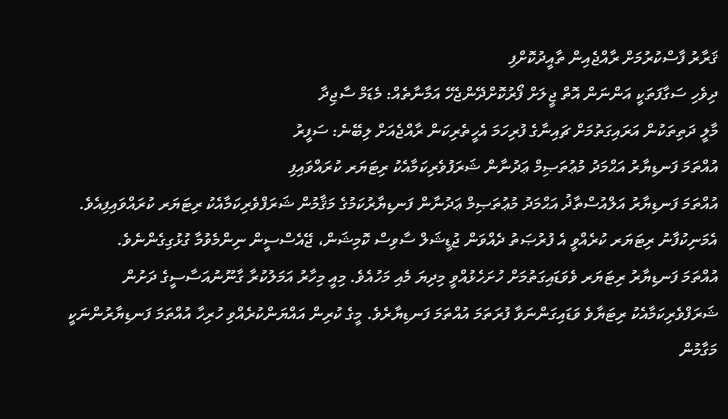ޤަރާރު ފާސްކުރުމަށް ރާއްޖެއިން ތާއީދުކޮށްފި
ދިވެހި ސަގާފަތަކީ އަންނަން އޮތް ޖީލަށް ފޯރުކޮށްދޭންޖެހޭ އަމާނާތެއް: މެޑަމް ސާޖިދާ
މާލީ ދަތިތަކުން އަރައިގަތުމަށް ޗައިނާގެ ފުރިހަމަ އެހީތެރިކަން ރާއްޖެއަށް ލިބޭނެ: ސަފީރު
އުއްތަމަ ފަނޑިޔާރު އަޙްމަދު މުޢުތަޞިމް ޢަދުނާން ޝަރަފުވެރިކަމާއެކު ރިޓަޔަރ ކުރައްވައިފި
އުއްތަމަ ފަނޑިޔާރު އަލްއުސްތާޛު އަޙްމަދު މުޢުތަޞިމް ޢަދުނާން ފަނޑިޔާރުކަމުގެ މަޤާމުން ޝަރަފްވެރިކަމާއެކު ރިޓަޔަރ ކުރައްވައިފިއެވެ. އެމަނިކުފާނު ރިޓަޔަރ ކުރެއްވީ އެ ފުރުޞަތު ދެއްވަން ޖުޑީޝަލް ސާވިސް ކޮމިޝަން، ޖޭއެސްސީން ނިންމެވުމާ ގުޅުގިގެންނެވެ.
އުއްތަމަ ފަނޑިޔާރު ރިޓަޔަރ ވެވަޑައިގަތުމަށް ހުށަހެޅުއްވީ މިދިޔަ މެއި މަހުއެވެ. މިއީ މިހާރު އަމަލުކުރާ ގާނޫނުއަސާސީގެ ދަށުން ޝަރަފްވެރިކަމާއެކު ރިޓަޔާވެ ވަޑައިގަންނަވާ ފުރަތަމަ އުއްތަމަ ފަނޑިޔާރެވެ. މީގެ ކުރިން އައްޔަންކުރެއްވި ހުރިހާ އުއްތަމަ ފަނޑިޔާރުންނަކީ މަގާމުން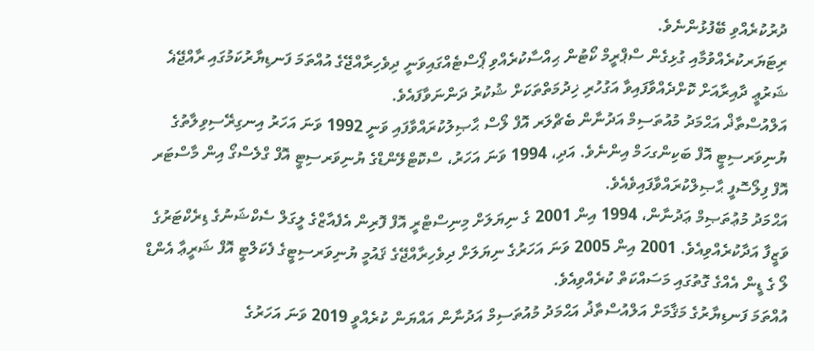ދުރުކުރެއްވި ބޭފުޅުންނެވެ.
ރިޓަޔަރކުރެއްވުމާއި ގުޅިގެން ސްޕްރީމް ކޯޓުން ޙިއްސާކުރެއްވި ޕޯސްޓެއްގައިވަނީ ދިވެހިރާއްޖޭގެ އުއްތަމަ ފަނޑިޔާރުކަމުގައި ރާއްޖޭޣެ ޝަރުޢީ ދާއިރާއަށް ކޮށްދެއްވާފައިވާ އަގުހުރި ޚިދުމަތްތަކަށް ޝުކުރު ދަންނަވާފައެވެ.
އަލްއުސްތާޛް އަޙްމަދު މުއުތަސިމް އަދުނާން ބެޗްލަރ އޮފް ލޯސް ޙާޞިލުކުރައްވާފައި ވަނީ 1992 ވަނަ އަހަރު އިނގިރޭސިވިލާތުގެ ޔުނިވަރސިޓީ އޮފް ބަކިންގހަމް އިންނެވެ. އަދި، 1994 ވަނަ އަހަރު، ސްކޮޓްލޭންޑްގެ ޔުނިވަރސިޓީ އޮފް ގްލެސްގޯ އިން މާސްޓަރ އޮފް ފިލޯސޮފީ ޙާޞިލްކުރައްވާފައިވެއެވެ.
އަޙްމަދު މުޢުތަޞިމް ޢަދުނާން، 1994 އިން 2001 ގެ ނިޔަލަށް މިނިސްޓްރީ އޮފް ފޮރިން އެފެއާޒްގެ ލީގަލް ސެކްޝަނުގެ ޑިރެކްޓަރުގެ ވަޒީފާ އަދާކުރެއްވިއެވެ. 2001 އިން 2005 ވަނަ އަހަރުގެ ނިޔަލަށް ދިވެހިރާއްޖޭގެ ޤައުމީ ޔުނިވަރސިޓީގެ ފެކަލްޓީ އޮފް ޝަރީޢާ އެންޑް ލޯ ގެ ޑީން އެއްގެ ގޮތުގައި މަސައްކަތް ކުރެއްވިއެވެ.
އުއްތަމަ ފަނޑިޔާރުގެ މަޤާމަށް އަލްއުސްތާޛު އަޙްމަދު މުއުތަސިމް އަދުނާން އައްޔަން ކުރެއްވީ 2019 ވަނަ އަހަރުގެ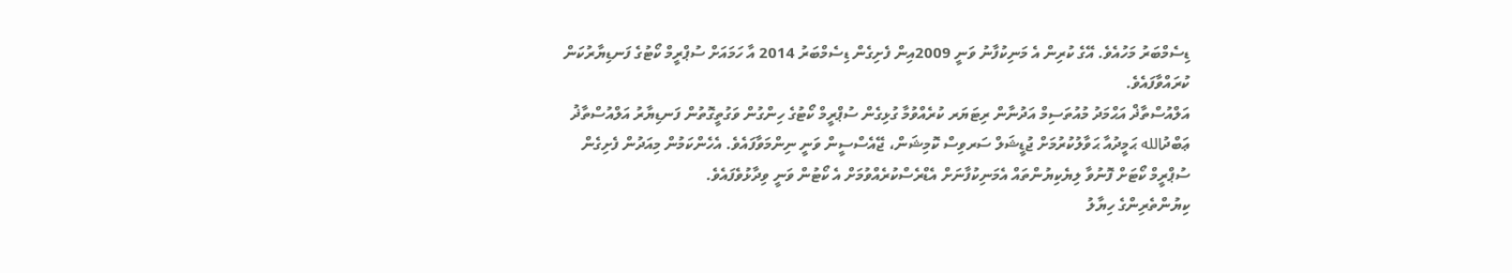ޑިސެމްބަރު މަހުއެވެ. އޭގެ ކުރިން އެ މަނިކުފާނު ވަނީ 2009އިން ފެށިގެން ޑިސެމްބަރު 2014 އާ ހަމައަށް ސުޕްރީމް ކޯޓުގެ ފަނޑިޔާރުކަން ކުރައްވާފައެވެ.
އަލްއުސްތާޛް އަޙްމަދު މުއުތަސިމް އަދުނާން ރިޓަޔަރ ކުރެއްވުމާ ގުޅިގެން ސުޕްރީމް ކޯޓުގެ ހިންގުން ވަގުތީގޮތުން ފަނޑިޔާރު އަލްއުސްތާޛު ޢަބްދުالله ޙަމީދުއާ ޙަވާލުކުރުމަށް ޖުޑީޝަލް ސަރވިސް ކޮމިޝަން، ޖޭއެސްސީން ވަނީ ނިންމަވާފައެވެ. އެހެންކަމުން މިއަދުން ފެށިގެން ސުޕްރީމް ކޯޓަށް ފޮނުވާ ލިޔެކިޔުންތައް އެމަނިކުފާނަށް އެޑްރެސްކުރެއްވުމަށް އެ ކޯޓުން ވަނީ ވިދާޅުވެފައެވެ.
ކިޔުންތެރިންގެ ހިޔާލު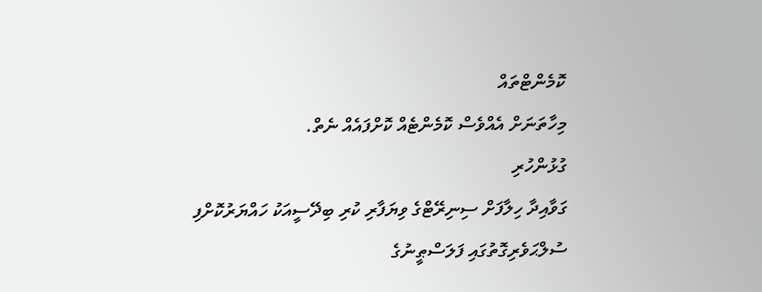ކޮމެންޓްތައް
މިހާތަނަށް އެއްވެސް ކޮމެންޓެއް ކޮށްފައެއް ނެތް.
ގުޅުންހުރި
ގަވާއިދާ ހިލާފަށް ސިނިރޭޓްގެ ވިޔަފާރި ކުރި ބިދޭސީއަކު ހައްޔަރުކޮށްފި
ސުލްޙަވެރިގޮތުގައި ފަލަސްޠީނުގެ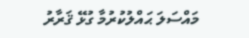މައްސަލަ ޙައްލުކުރުމާ ގުޅޭ ޤަރާރު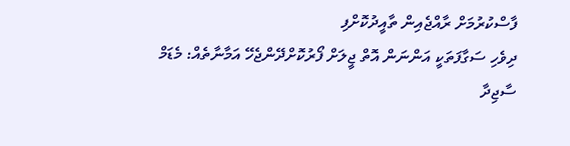ފާސްކުރުމަށް ރާއްޖެއިން ތާއީދުކޮށްފި
ދިވެހި ސަގާފަތަކީ އަންނަން އޮތް ޖީލަށް ފޯރުކޮށްދޭންޖެހޭ އަމާނާތެއް: މެޑަމް ސާޖިދާ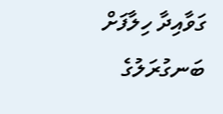ގަވާއިދާ ހިލާފަށް ބަނގުރަލުގެ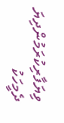ވިޔަފާރިކުރަމުންދިޔަ ދެމީހަކު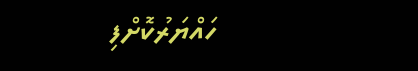ހައްޔަރުކޮށްފި